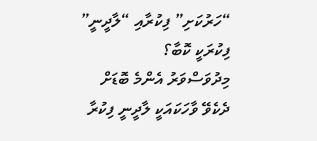“ހަރުކަށި” ފިކުރާއި “ލާދީނީ” ފިކުރަކީ ކޮބާ؟
މިދުވަސްވަރު އެންމެ ބޮޑަށް ދެކެވޭ ވާހަކައަކީ ލާދީނީ ފިކުރާ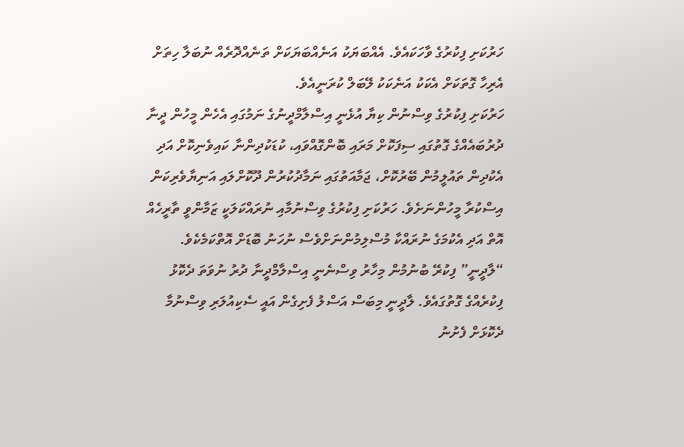ހަރުކަށި ފިކުރުގެ ވާހަކައެވެ. އެއްބަޔަކު އަނެއްބަޔަކަށް ތަނެއްދޮރެއް ނުބަލާ ހިތަށް އެރިހާ ގޮތަކަށް އެކަކު އަނެކަކު ލޭބަލް ކުރަނީއެވެ.
ހަރުކަށި ފިކުރުގެ ވިސްނުން ކިޔާ އުޅެނީ އިސްލާމްދީނުގެ ނަމުގައި އެހެން މީހުން ދީނާ ދުރުބައެއްގެ ގޮތުގައި ސިފަކޮށް މަރައި ބޮންގޮއްވައި، ކުޑަކުދިންނާ ކައިވެނިކޮށް އަދި އެކުދިން ތައުލީމުން ބޭރުކޮށް، ޖަމާއަތުގައި ނަމާދުކުރުން ދޫކޮށްލައި އަނިޔާވެރިކަން އިސްކުރާ މީހުންނަށެވެ. ހަރުކަށި ފިކުރުގެ ވިސްނުމާއި ނުރައްކަލަކީ ޒަމާންވީ ތާރީހެއް އޮތް އަދި އެކުމަގެ ނުރައްކާ މުސްލިމުންނަށްވެސް ނުހަނު ބޮޑަށް އޮތްކަމެކެވެ.
“ލާދީނީ” ފިކުރޭ ބުނުމުން މިހާރު ވިސްނެނީ އިސްލާމްދީނާ ދުރު ނުވަތަ ދެކޮޅު ފިކުރެއްގެ ގޮތުގައެވެ. ލާދީނީ މިބަސް އަސްލު ފެށިގެން އައީ ސެކިއުލަރި ވިސްނުމާ ދެކޮޅަށް ފެށުނު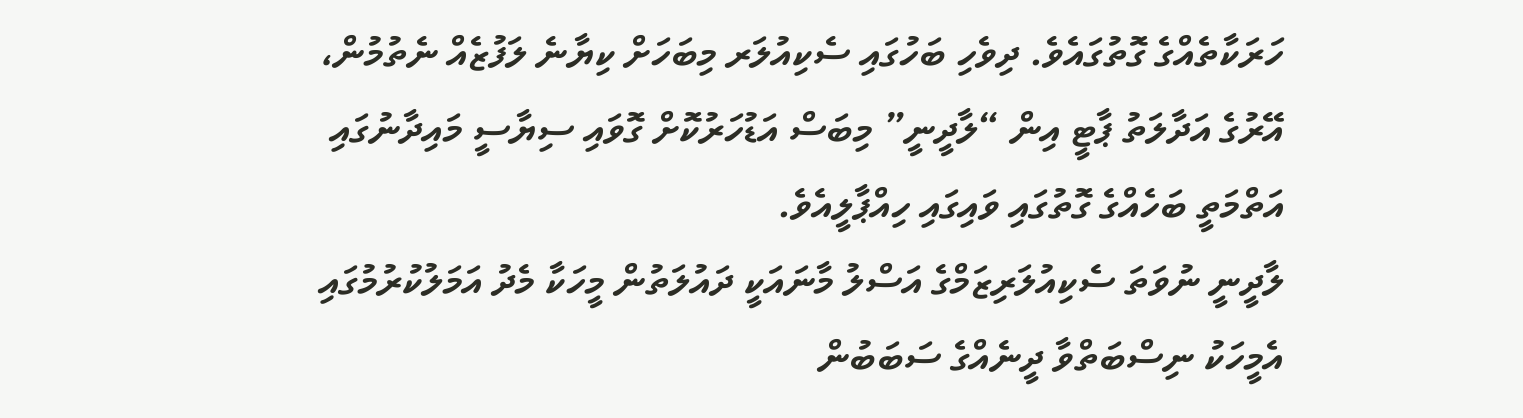ހަރަކާތެއްގެ ގޮތުގައެވެ. ދިވެހި ބަހުގައި ސެކިއުލަރ މިބަހަށް ކިޔާނެ ލަފުޒެއް ނެތުމުން، އޭރުގެ އަދާލަތު ޕާޓީ އިން “ލާދީނީ” މިބަސް އަޑުހަރުކޮށް ގޮވައި ސިޔާސީ މައިދާނުގައި އަތްމަތީ ބަހެއްގެ ގޮތުގައި ވައިގައި ހިއްޕާލީއެވެ.
ލާދީނީ ނުވަތަ ސެކިއުލަރިޒަމްގެ އަސްލު މާނައަކީ ދައުލަތުން މީހަކާ މެދު އަމަލުކުރުމުގައި އެމީހަކު ނިސްބަތްވާ ދީނެއްގެ ސަބަބުން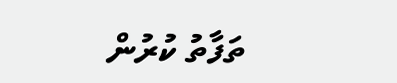ތަފާތު ކުރުން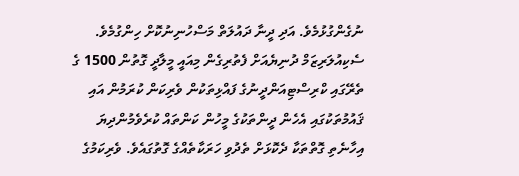ނުގެންގުޅުމެވެ. އަދި ދީނާ ދައުލަތް މަސްހުނިނުކޮށް ހިންގުމެވެ. ސެކިއުލަރިޒަމް ދުނިޔެއަށް ފެތުރިގެން މިއައީ މީލާދީ ގޮތުން 1500 ގެ ތެރޭގައި ކްރިސްޓިއަންދީނުގެ ފައްޅިތަކުން ވެރިކަން ކުރަމުން އައި ޤައުމުތަކުގައި އެހެން ދީންތަކުގެ މީހުން ކަންތައް ކުރެވެމުންދިޔަ އިހާނެތި ގޮތްތަކާ ދެކޮޅަށް ތެދުވި ހަރަކާތެއްގެ ގޮތުގައެވެ. ވެރިކަމުގެ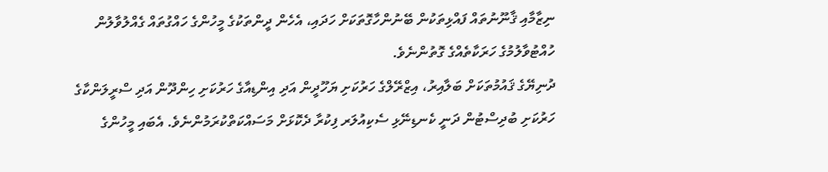ނިޒާމާއި ޤާނޫނުތައް ފައްޅިތަކުން ބޭނުންހާގޮތަކަށް ހަދައި، އެހެން ދީންތަކުގެ މީހުންގެ ހައްގުތައް ގެއްލުވާލުން ހުއްޓުވާލުމުގެ ހަރަކާތެއްގެ ގޮތުންނެވެ.
ދުނިޔޭގެ ޤައުމުތަކަށް ބަލާއިރު، އިޒްރޭލްގެ ހަރުކަށި ޔަހޫދީން އަދި އިންޑިއާގެ ހަރުކަށި ހިންދޫން އަދި ސްރީލަންކާގެ ހަރުކަށި ބުދިސްޓުން ދަނީ ކެނޑިނޭޅި ސެކިއުލަރ ފިކުރާ ދެކޮޅަށް މަސައްކަތްކުރަމުންނެވެ. އެބައި މީހުންގެ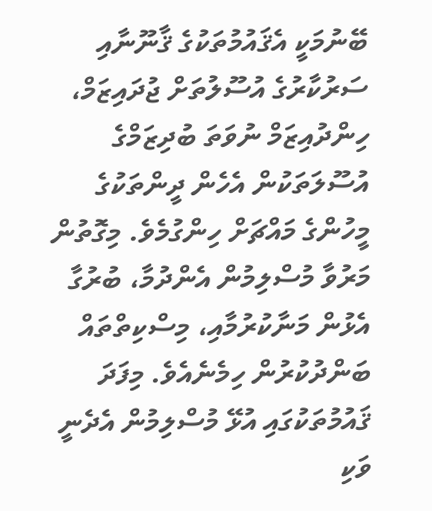ބޭނުމަކީ އެޤައުމުތަކުގެ ޤާނޫނާއި ސަރުކާރުގެ އުސޫލުތަށް ޖުދައިޒަމް، ހިންދުއިޒަމް ނުވަތަ ބުދިޒަމްގެ އުސޫލަތަކުން އެހެން ދީންތަކުގެ މީހުންގެ މައްޗަށް ހިންގުމެވެ. މިގޮތުން މަރުވާ މުސްލިމުން އެންދުމާ، ބުރުގާ އެޅުން މަނާކުރުމާއި، މިސްކިތްތައް ބަންދުކުރުން ހިމެނެއެވެ. މިފަދަ ޤައުމުތަކުގައި އުޅޭ މުސްލިމުން އެދެނީ ވަކި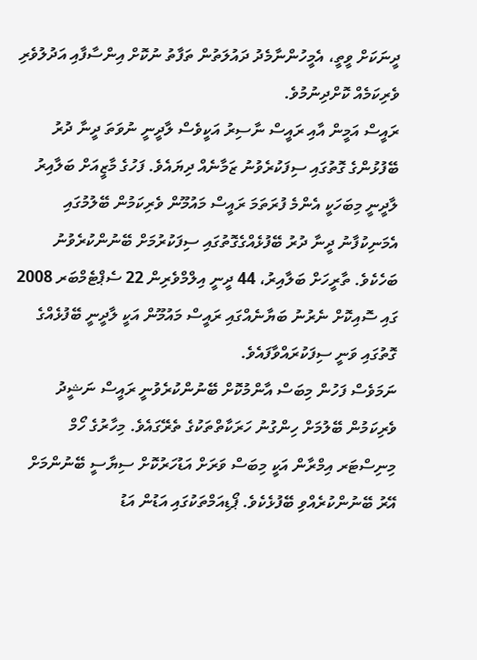ދީނަކަށް ވީތީ، އެމީހުންނާމެދު ދައުލަތުން ތަފާތު ނުކޮށް އިންސާފާއި އަދުލުވެރި ވެރިކަމެއް ކޮށްދިނުމުވެ.
ރައީސް އަމީން އާއި ރައީސް ނާސިރު އަކީވެސް ލާދީނީ ނުވަތަ ދީނާ ދުރު ބޭފުޅުންގެ ގޮތުގައި ސިފަކުރެވުނު ޒަމާނެއް ދިޔައެވެ. ފަހުގެ މާޒީއަށް ބަލާއިރު ލާދީނީ މިބަހަކީ އެންމެ ފުރަތަމަ ރައީސް މައުމޫން ވެރިކަމުން ބޭލުމުގައި އެމަނިކުފާނު ދީނާ ދުރު ބޭފުޅެއްގެގޮތުގައި ސިފަކުރުމަށް ބޭނުންކުރެވުނު ބަހެކެވެ. ތާރީހަށް ބަލާއިރު، 44 ދީނީ އިލްމްވެރިން 22 ސެޕްޓެމްބަރ 2008 ގައި ސޮއިކޮށް ނެރުނު ބަޔާނެއްގައި ރައީސް މައުމޫން އަކީ ލާދީނީ ބޭފުޅެއްގެ ގޮތުގައި ވަނީ ސިފަކުރައްވާފައެވެ.
ނަމަވެސް ފަހުން މިބަސް އާންމުކޮށް ބޭނުންކުރެވުނީ ރައީސް ނަޝީދު ވެރިކަމުން ބޭލުމަށް ހިންގުނު ހަރަކާތްތަކުގެ ތެރޭގައެވެ. މިހާރުގެ ހޯމް މިނިސްޓަރ އިމްރާން އަކީ މިބަސް ވަރަށް އަޑުހަރުކޮށް ސިޔާސީ ބޭނުންމަށް އޭރު ބޭނުންކުރެއްވި ބޭފުޅެކެވެ. ޕޯޑިއަމްތަކުގައި އަޑުން އަޑު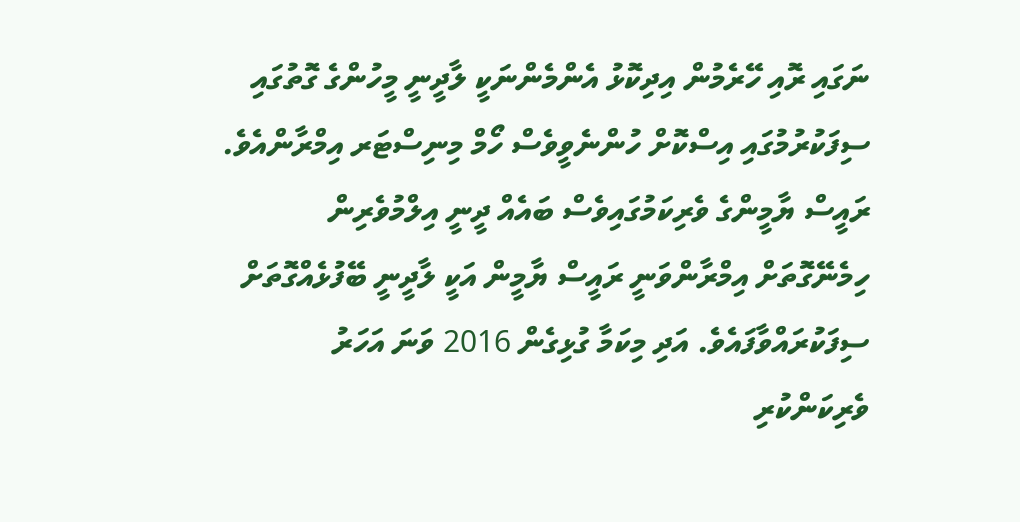ނަގައި ރޮއި ހޭރެމުން އިދިކޮޅު އެންމެންނަކީ ލާދީނީ މީހުންގެ ގޮތުގައި ސިފަކުރުމުގައި އިސްކޮށް ހުންނެވީވެސް ހޯމް މިނިސްޓަރ އިމްރާންއެވެ. ރައީސް ޔާމީންގެ ވެރިކަމުގައިވެސް ބައެއް ދީނީ އިލްމުވެރިން ހިމެނޭގޮތަށް އިމްރާންވަނީ ރައީސް ޔާމީން އަކީ ލާދީނީ ބޭފުޅެއްގޮތަށް ސިފަކުރައްވާފައެވެ. އަދި މިކަމާ ގުޅިގެން 2016 ވަނަ އަހަރު ވެރިކަންކުރި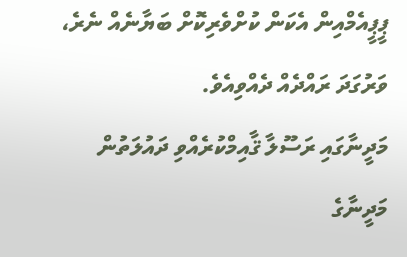ޕީޕީއެމްއިން އެކަން ކުށްވެރިކޮށް ބަޔާނެއް ނެރެ، ވަރުގަދަ ރައްދެއް ދެއްވިއެވެ.
މަދީނާގައި ރަސޫލާ ޤާއިމްކުރެއްވި ދައުލަތުން މަދީނާގެ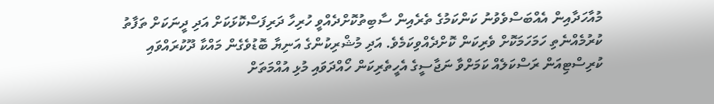މުއާހަދާއިން އެއްބަސްވެވުނު ކަންކަމުގެ ތެރެއިން ސާބިތުކޮށްދެއްވީ ހުރިހާ ދަރިފަސްކޮޅަކަށް އަދި ދީނަކަށް ތަފާތު ކުރުމެއްނެތި ހަމަހަމަކޮށް ވެރިކަން ކޮށްދެއްވިކަމެވެ. އަދި މުޝްރިކުންގެ އަނިޔާ ބޮޑުވެގެން މައްކާ ދޫކުރައްވައި ކުރިސްޓިއަން ރަސްކަލެއް ކަމަށްވާ ނަޖާސީގެ އެހީތެރިކަން ހޯއްދަވައި މުޅި އުއްމަތަށް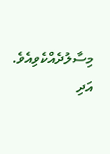މިސާލުދެއްކެވިއެވެ. އަދި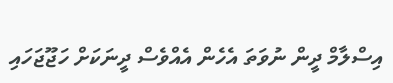އިސްލާމް ދީން ނުވަތަ އެހެން އެއްވެސް ދީނަކަށް ހަޖޫޖަހައި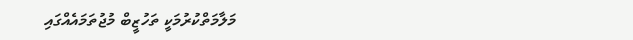މަލާމަތްކުރުމަކީ ތަހުޒީބް މުޖުތަމައެއްގައި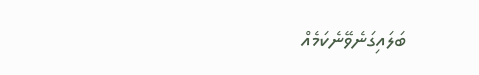ބަލައިގަނެވޭނެކަމެއް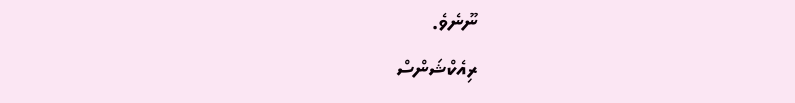ނޫނެވެ.
ރިއެކްޝަންސް